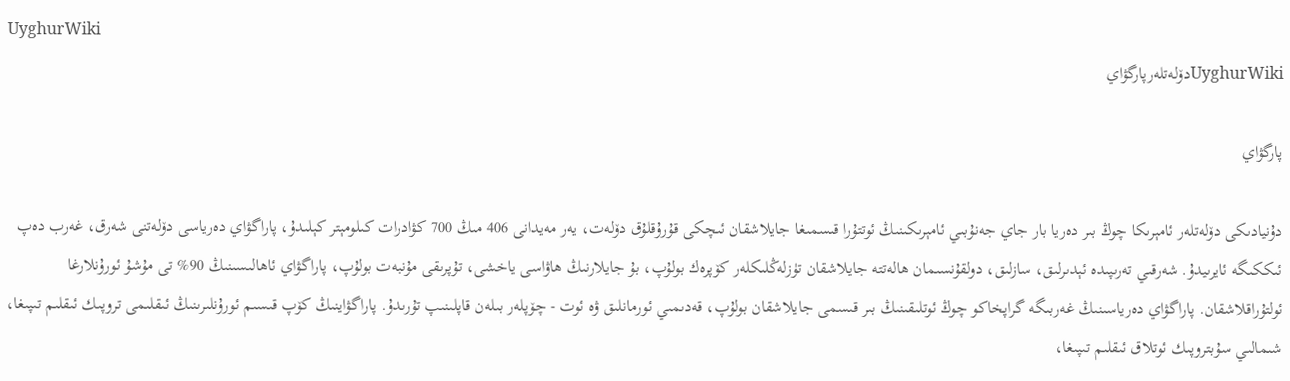UyghurWiki
UyghurWikiدۆلەتلەرپارگۋاي

پارگۋاي

دۇنيادىكى دۆلەتلەر ئامېرىكا چوڭ بىر دەريا بار جاي جەنۇبىي ئامېرىكىنىڭ ئوتتۇرا قىسمىغا جايلاشقان ئىچكى قۇرۇقلۇق دۆلەت، يەر مەيدانى 406 مىڭ 700 كۋادرات كىلومېتر كېلىدۇ، پاراگۋاي دەرياسى دۆلەتنى شەرق، غەرب دەپ ئىككىگە ئايرىيدۇ. شەرقىي تەرىپىدە ئېدىرلىق، سازلىق، دولقۇنسىمان ھالەتتە جايلاشقان تۈزلەڭلىكلەر كۆپرەك بولۇپ، بۇ جايلارنىڭ ھاۋاسى ياخشى، تۇپرىقى مۇنبەت بولۇپ، پاراگۋاي ئاھالىسىنىڭ 90% تى مۇشۇ ئورۇنلارغا ئولتۇراقلاشقان. پاراگۋاي دەرياسىنىڭ غەربىگە گراپخاكو چوڭ ئوتلىقىنىڭ بىر قىسمى جايلاشقان بولۇپ، قەدىمىي ئورمانلىق ۋە ئوت - چۆپلەر بىلەن قاپلىنىپ تۇرىدۇ. پاراگۋاينىڭ كۆپ قىسىم ئورۇنلىرىنىڭ ئىقلىمى تروپىك ئىقلىم تىپىغا، شىمالىي سۇبتروپىك ئوتلاق ئىقلىم تىپىغا،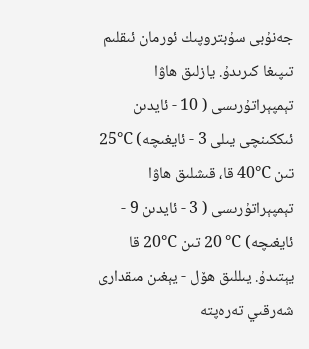جەنۇبى سۇبتروپىك ئورمان ئىقلىم تىپىغا كىرىدۇ. يازلىق ھاۋا تېمپېراتۇرىسى ( 10 - ئايدىن ئىككىنچى يىلى 3 - ئايغىچە) ℃25 تىن ℃40 قا، قىشلىق ھاۋا تېمپېراتۇرىسى ( 3 - ئايدىن 9 - ئايغىچە) ℃ 20 تىن ℃20 قا يېتىدۇ. يىللىق ھۆل - يېغىن مىقدارى شەرقىي تەرەپتە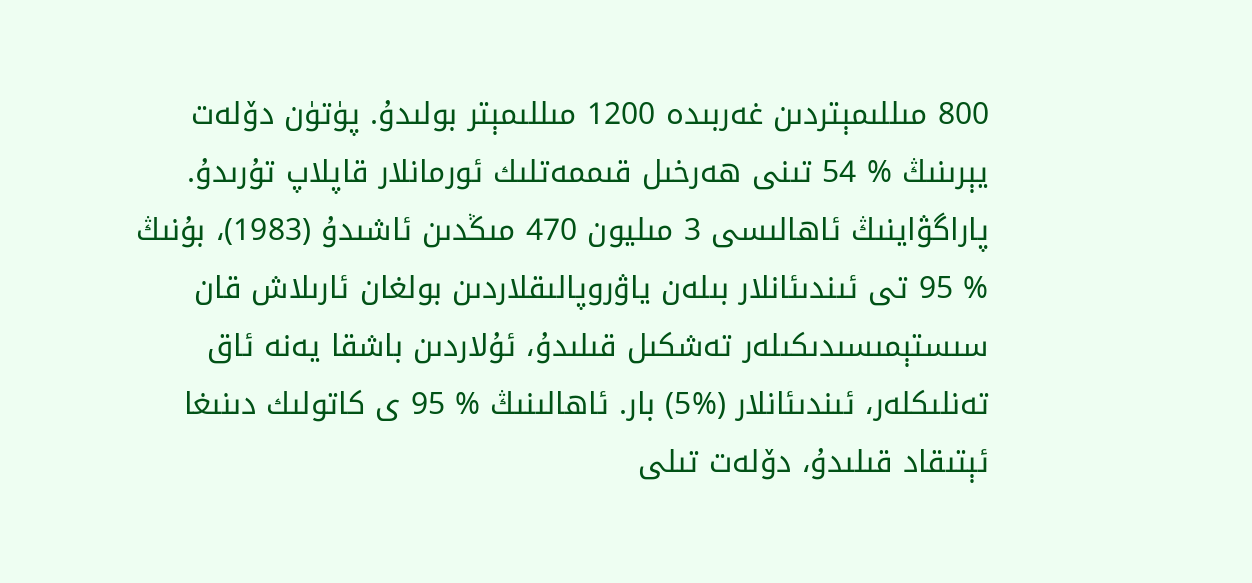800 مىللىمېتردىن غەربىدە 1200 مىللىمېتر بولىدۇ. پۈتۈن دۆلەت يېرىنىڭ % 54 تىنى ھەرخىل قىممەتلىك ئورمانلار قاپلاپ تۇرىدۇ. پاراگۋاينىڭ ئاھالىسى 3 مىليون 470 مىڭدىن ئاشىدۇ (1983)، بۇنىڭ % 95 تى ئىندىئانلار بىلەن ياۋروپالىقلاردىن بولغان ئارىلاش قان سىستېمىسىدىكىلەر تەشكىل قىلىدۇ، ئۇلاردىن باشقا يەنە ئاق تەنلىكلەر، ئىندىئانلار (%5) بار. ئاھالىنىڭ % 95 ى كاتولىك دىنىغا ئېتىقاد قىلىدۇ، دۆلەت تىلى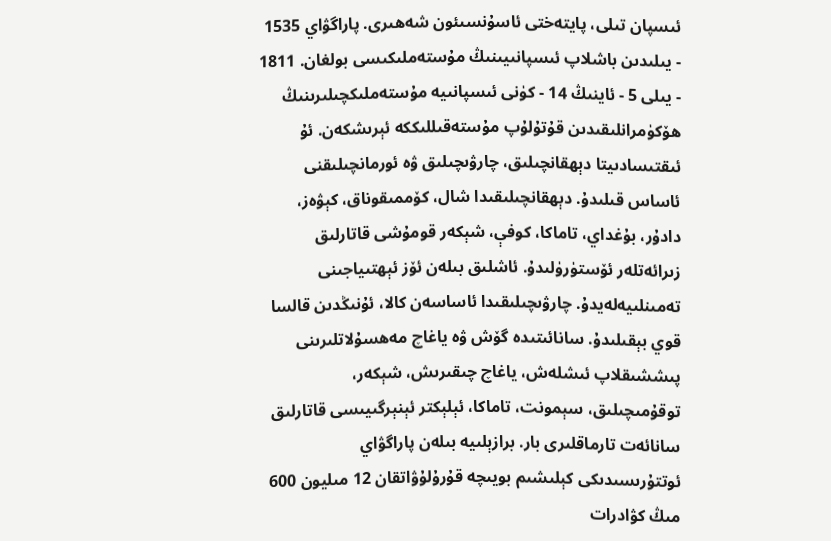ئىسپان تىلى، پايتەختى ئاسۇنسىئون شەھىرى. پاراگۋاي 1535 - يىلىدىن باشلاپ ئىسپانىيىنىڭ مۇستەملىكىسى بولغان. 1811 - يىلى 5 - ئاينىڭ 14 - كۈنى ئىسپانىيە مۇستەملىكچىلىرىنىڭ ھۆكۈمرانلىقىدىن قۇتۇلۇپ مۇستەقىللىككە ئېرىشكەن. ئۇ ئىقتىسادىيتا دېھقانچىلىق، چارۋىچىلىق ۋە ئورمانچىلىقنى ئاساس قىلىدۇ. دېھقانچىلىقىدا شال، كۆممىقوناق، كېۋەز، دادۇر، بۇغداي، تاماكا، كوفې، شېكەر قومۇشى قاتارلىق زىرائەتلەر ئۆستۈرۈلىدۇ. ئاشلىق بىلەن ئۆز ئېھتىياجىنى تەمىنلىيەلەيدۇ. چارۋىچىلىقىدا ئاساسەن كالا، ئۇنىڭدىن قالسا قوي بېقىلىدۇ. سانائىتىدە گۆش ۋە ياغاچ مەھسۇلاتلىرىنى پىششىقلاپ ئىشلەش، ياغاچ چىقىرىش، شېكەر، توقۇمىچىلىق، سېمونت، تاماكا، ئېلېكتر ئېنېرگىيىسى قاتارلىق سانائەت تارماقلىرى بار. برازېلىيە بىلەن پاراگۋاي ئوتتۇرىسىدىكى كېلىشىم بويىچە قۇرۇلۇۋاتقان 12 مىليون 600 مىڭ كۋادرات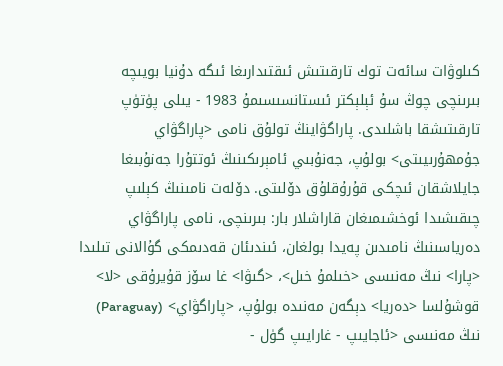كىلوۋات سائەت توك تارقىتىش ئىقتىدارىغا ئىگە دۇنيا بويىچە بىرىنچى چوڭ سۇ ئېلېكتر ئىستانسىسىمۇ 1983 - يىلى پۈتۈپ تارقىتىشقا باشلىدى. پاراگۋاينڭ تولۇق نامى <پاراگۋاي جۇمھۇرىيىتى> بولۇپ، جەنۇبىي ئامېرىكىنىڭ ئوتتۇرا جەنۇبىغا جايلاشقان ئىچكى قۇرۇقلۇق دۆلىتى. دۆلەت نامىنىڭ كېلىپ چىقىشىدا ئوخشىمىغان قاراشلار بار: بىرىنچى، نامى پاراگۋاي دەرياسىنىڭ نامىدىن پەيدا بولغان، ئىندىئان قەدىمكى گۇالانى تىلىدا <پارا> نىڭ مەنىسى <خىلمۇ خىل>، <گىۋا> غا سۆز قۇيرۇقى <لا> قوشۇلسا <دەريا> دېگەن مەنىدە بولۇپ، <پاراگۋاي> (Paraguay) نىڭ مەنىسى <ئاجايىپ - غارايىپ گۈل -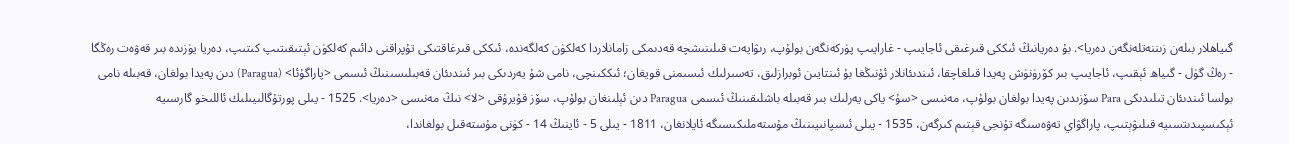گىياھلار بىلەن زىننەتلەنگەن دەريا>. بۇ دەريانىڭ ئىككى قىرغىقى ئاجايىپ - غارايىپ پۈركەنگەن بولۇپ، رىۋايەت قىلىنىشچە قەدىمكى زامانلاردا كەلكۈن كەلگەندە، ئىككى قىرغاقتىكى تۇپراقنى دائىم كەلكۈن ئېتىقىتىپ كىتىپ، دەريا يۈزىدە بىر قەۋەت رەڭگا - رەڭ گۈل - گىياھ ئېقىپ، ئاجايىپ بىر كۆرۈنۈش پەيدا قىلغاچقا، ئىندىئانلار ئۇنىڭغا بۇ ئىنتايىن ئوبرازلىق، تەسىرلىك ئىسىمنى قويغان؛ ئىككىنچى، نامى شۇ يەردىكى بىر ئىندىئان قەبىلىسىنىڭ ئىسمى <پاراگۇئا> (Paragua) دىن پەيدا بولغان، قەبىلە نامى بولسا ئىندىئان تىلىدىكى Para سۆزىدىن پەيدا بولغان بولۇپ، مەنىسى <سۇ> ياكى يەرلىك بىر قەبىلە باشلىقىنىڭ ئىسمى Paragua دىن ئېلىنغان بولۇپ، سۆز قۇيرۇقى <لا> نىڭ مەنىسى <دەريا>. 1525 - يىلى پورتۇگالىيىلىك ئاللىخو گارسىيە ئېكىسپىدىتسىيە قىلىۋېتىپ، پاراگۋاي تەۋەسىگە تۇنجى قېتىم كىرگەن، 1535 - يىلى ئىسپانىيىنىڭ مۇستەملىكىسىگە ئايلانغان، 1811 - يىلى 5 - ئاينىڭ 14 - كۈنى مۇستەقىل بولغاندا،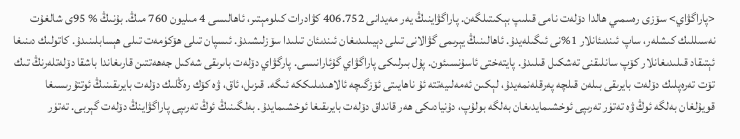<پاراگۋاي> سۆزى رەسمىي ھالدا دۆلەت نامى قىلىپ بېكىتىلگەن. پاراگۋاينىڭ يەر مەيدانى 406.752 كۋادرات كىلومېتىر، ئاھالىسى 4 مىليون 760 مىڭ. بۇنىڭ % 95ى شالغۇت نەسىللىك كىشلەر، ساپ ئىندىئانلار 1%نى ئىگىلەيدۇ. ئاھالىنىڭ يېرىمى گۋالانى تىلى دېيىلىدىغان ئىندىئان تىلىدا سۆزلىشىدۇ. ئىسپان تىلى ھۆكۈمەت تىلى ھېسابلىنىدۇ. كاتولىك دىنىغا ئېتىقاد قىلىدىغانلار كۆپ سانلىقنى تەشكىل قىلىدۇ. پايتەختى ئاسۇنسىئون. پۇل بىرلىكى پاراگۋاي گۇئارانىسى. پارگۋاي دۆلەت باىرىقى شەكىل جەھەتتىن قارىغاندا باشقا دۆلەتلەرنڭ تىك تۆت تەرەپلىك دۆلەت بايرىقى بىلەن قىلچە پەرقلەنمەيدۇ، لېكىن ئەمەلىيەتتە ئۇ ناھايىتى ئۆزگىچە ئالاھىدىلىككە ئىگە. قىزىل، ئاق، ۋە كۆك رەڭلىك دۆلەت بايرىقىنىڭ ئوتتۇرىسىغا قويۇلغان بەلگە ئوڭ ۋە تەتۈر تەرىپى ئوخشىمايدىغان بەلگە بولۇپ، دۇنيادىكى ھەر قانداق دۆلەت بايرىقىغا ئوخشىمايدۇ. بەلگىنىڭ ئوڭ تەرىپى پاراگۋاينڭ دۆلەت گېربى. تەتۈر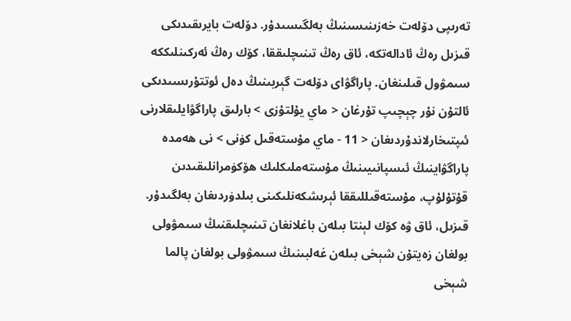تەرىپى دۆلەت خەزىنىسىنىڭ بەلگىسىدۇر. دۆلەت بايرىقىدىكى قىزىل رەڭ ئادالەتكە، ئاق رەڭ تىنىچلىققا، كۆك رەڭ ئەركىنلىككە سىمۋول قىلىنغان. پاراگۋاى دۆلەت گېربىنىڭ دەل ئوتتۇرىسىدىكى ئالتۇن نۇر چېچىپ تۇرغان < ماي يۇلتۇزى > بارلىق پاراگۋايلىقلارنى ئىپتىخارلاندۇردىغان < 11 - ماي مۇستەقىل كۈنى > نى ھەمدە پاراگۋاينىڭ ئىسپانىيىنىڭ مۇستەملىكلىك ھۆكۈمرانلىقىدىن قۇتۇلۇپ، مۇستەقىللىققا ئېرىشكەنلىكىنى بىلدۈردىغان بەلگىدۇر. قىزىل، ئاق ۋە كۆك لېنتا بىلەن باغلانغان تىنىچلىقنىڭ سىمۋولى بولغان زەيتۇن شېخى بىلەن غەلبىنىڭ سىمۋولى بولغان پالما شېخى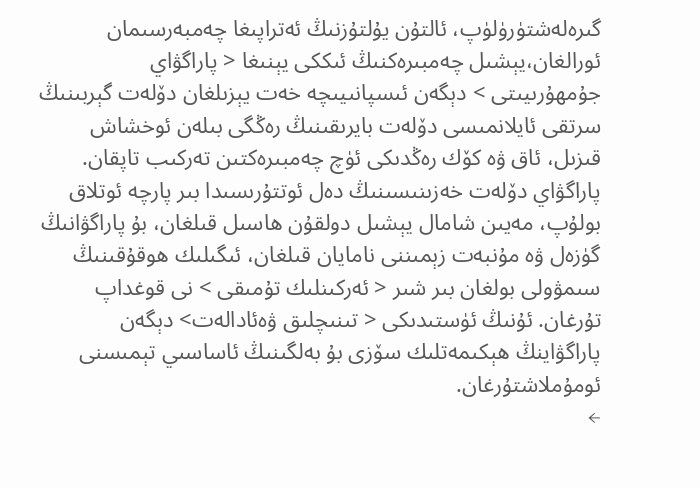گىرەلەشتۈرۈلۈپ، ئالتۇن يۇلتۇزنىڭ ئەتراپىغا چەمبەرسىمان ئورالغان،يېشىل چەمبىرەكنىڭ ئىككى يېنىغا < پاراگۋاي جۇمھۇرىيىتى > دېگەن ئىسپانىيىچە خەت يېزىلغان دۆلەت گېربىنىڭ سرتقى ئايلانمىسى دۆلەت بايرىقىنىڭ رەڭگى بىلەن ئوخشاش قىزىل، ئاق ۋە كۆك رەڭدىكى ئۈچ چەمبىرەكتىن تەركىب تاپقان. پاراگۋاي دۆلەت خەزىنىسىنىڭ دەل ئوتتۇرىسىدا بىر پارچە ئوتلاق بولۇپ، مەيىن شامال يېشىل دولقۇن ھاسىل قىلغان، بۇ پاراگۋانىڭ گۈزەل ۋە مۇنبەت زېمىننى نامايان قىلغان، ئىگىلىك ھوقۇقىنىڭ سىمۋولى بولغان بىر شىر < ئەركىنلىك تۇمىقى > نى قوغداپ تۇرغان. ئۇنىڭ ئۈستىدىكى < تىنىچلىق ۋەئادالەت> دېگەن پاراگۋاينڭ ھېكىمەتلىك سۆزى بۇ بەلگىنىڭ ئاساسىي تېمىسنى ئومۇملاشتۇرغان.
←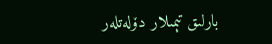بارلىق تېمىلار دۆلەتلەر